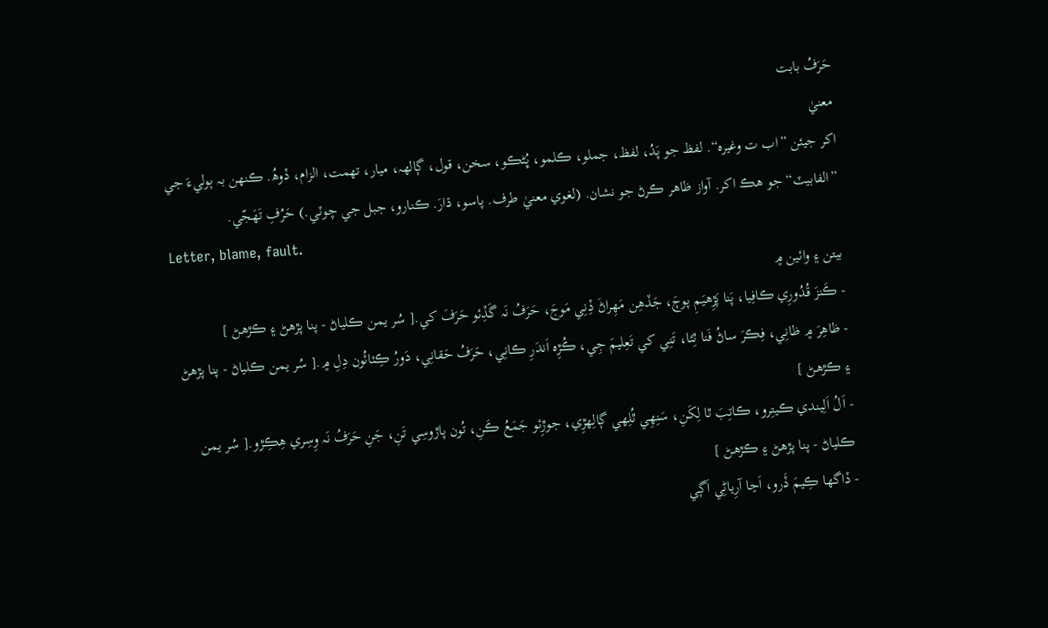حَرَفُ بابت
معنيٰ
اکر جيئن ”اب ت وغيرہ“. لفظ جو پَدُ، لفظ، جملو، ڪلمو، ڀُڻڪو، سخن، قول، ڳالهہ، ميار، تھمت، الزام، ڏوھُ. ڪنھن بہ ٻوليءَ جي ”الفابيٽ“ جو هڪ اکر. آواز ظاهر ڪرڻ جو نشان. (لغوي معنيٰ طرف. پاسو، ڌارَ. ڪنارو، جبل جي چوٽي.) حَرُفِ تَهَجّي.
Letter, blame, fault.
بيتن ۽ وائين ۾
- ڪَنزَ قُدُورِي ڪافِيا، پَنا پَڙِهيَمِ پوڄَ، جَڏھِن مَھِراڻَ ڏِنِي مَوجَ، حَرَفُ نَہ گَڏِئو حَرَفَ کي.[ سُر يمن ڪلياڻ - پنا پڙهڻ ۽ ڪڙهڻ ]
- ظاھِرَ ۾ ظانِي، فِڪرَ ساڻُ فَنا ٿِئا، تَنِي کي تَعِليمَ جِي، ڪُڙِه اَندَرِ ڪانِي، حَرَفُ حَقانِي، دَورُ ڪِئائُون دِلِ ۾.[ سُر يمن ڪلياڻ - پنا پڙهڻ ۽ ڪڙهڻ ]
- اَلُ اَلِيندي ڪيتِرو، ڪاتِبَ ٿا لِکَنِ، سَنِهِي ٿُلِهي ڳالِهڙِي، جوڙِئو جَمَعُ ڪَنِ، تُون پاڙوسِي تَنِ، جَنِ حَرَفُ نَہ وِسِري ھِڪِڙو.[ سُر يمن ڪلياڻ - پنا پڙهڻ ۽ ڪڙهڻ ]
- ڏاگها ڪِيمَ ڏَرو، اَڃا آرِياڻِي اَڳي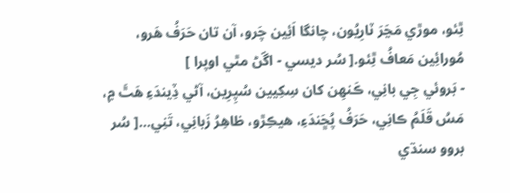ٿِئو، موڙي مَڃَرَ ٽارِيُون، چانگا اَئِين چَرو، آن تان حَرَفُ ھَرو، مُورائِين مَعافُ ٿِئو.[ سُر ديسي - اڱڻ مٿي اوپرا ]
- بَروئي جِي بانِي، ڪَنھِن کان سِکِيين سُپِرِين، آڻي ڏِيندَءِ ھَٿَ ۾، مَسُ قَلَمُ ڪانِي، حَرَفُ پُڇَندَءِ، ھيڪِڙو، ظاھِرُ زَبانِي، تَنِي…[ سُر بروو سنڌي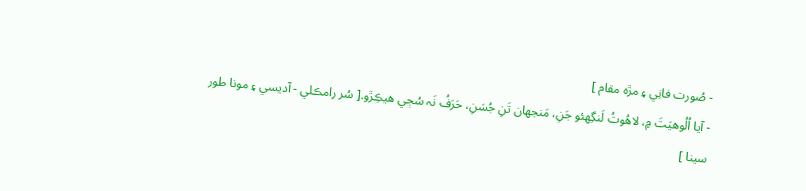- صُورت فانِي ۽ مڙه مقام ]
- آيا اُلُوھيَتَ ۾، لاھُوتُ لَنگِهئو جَنِ، مَنجهان تَنِ جُسَنِ، حَرَفُ نَہ سُڄي ھيڪِڙو.[ سُر رامڪلي - آديسي ۽ مونا طور سينا ]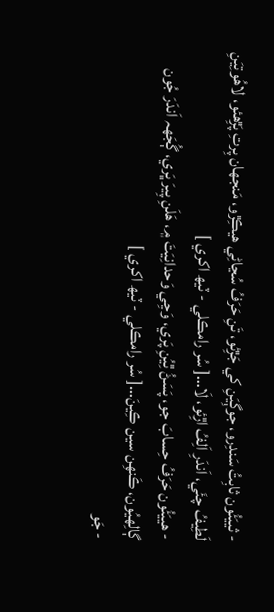- ثييَئُون ثابِتُ سَندِرو، جوڳِيَنِ کي جَڙِئو، تَنِ حَرَفُ سُڃاڻِي ھيڪِڙو، مَنجهان پِرتِ پَڙِهئو، لاھُوتِيَنِ لَطِيفُ چئَي، اَندَرِ اَلِفُ اڙِئو، لَا…[ سُر رامڪلي - ٽيھ اکري ]
- ھييَئُون حَرَفُ حِسابَ جو، پَسَڻُ ٿِيُنِ پَري، وَڃِي وَحدانِيَتَ ۾، ھَلَنِ پِيرَ ڀَري، ڳُجَهہ اَندَرَ جُون ڳالِهيُون، ڪَنھِن سين ڪِينَ…[ سُر رامڪلي - ٽيھ اکري ]
- جَو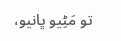تو مَڻِيو ڀانيو،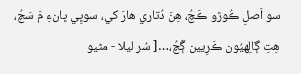سو اَصلِ ڪُوڙو ڪَچُ، ھِنَ دُتاري ھارَ کي، سوڀِي ڀانءِ مَ سَچُ، ھِتِ ڳالِهيُون ڪَرِيين ڳَچُ،…[ سُر ليلا - مڻيو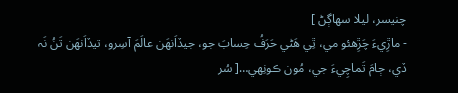چنيسر، ليلا سھاڳڻ ]
- ماڙِيءَ چَڙِهئو مي، ٿِي ھَڻي حَرَفُ حِسابَ جو، جيڏاَنھَن عالَمَ آسِرو، تيڏاَنھَن تَنُ نَہ ڏي، ڄامَ تَماچِيءَ جي، مُون ڪونِهي…[ سُر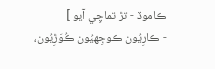ڪاموڏ - تڙ تماچِي آيو ]
- ڪارِيُون ڪوجِهيُون ڪُوَڙِيُون،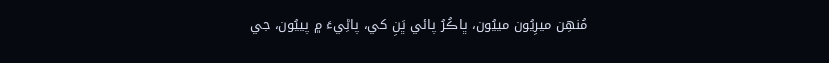مُنھِن ميرِيُون مييُون، ڀاڪُرُ پائي ڀَنِ کي، پاڻِيءَ ۾ پييُون، جي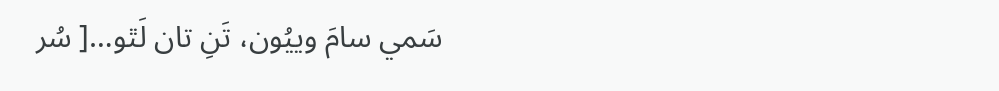سَمي سامَ وييُون، تَنِ تان لَٿو…[ سُر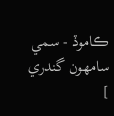ڪاموڏ - سمي سامهون گندري ]